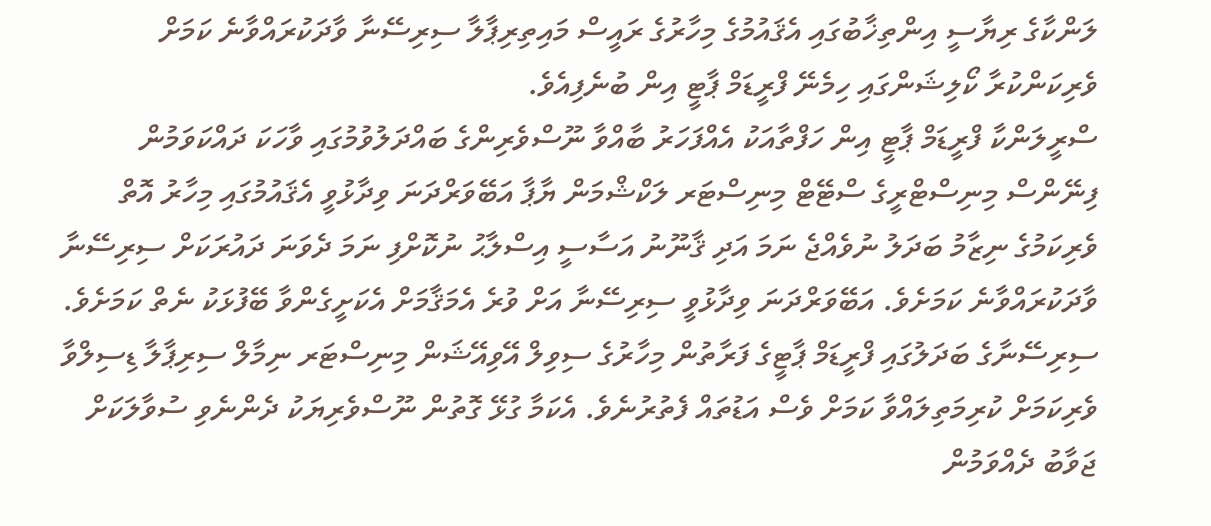ލަންކާގެ ރިޔާސީ އިންތިޚާބުގައި އެޤައުމުގެ މިހާރުގެ ރައީސް މައިތިރިޕާލާ ސިރިސޭނާ ވާދަކުރައްވާނެ ކަމަށް ވެރިކަންކުރާ ކޯލިޝަންގައި ހިމެނޭ ފްރީޑަމް ޕާޓީ އިން ބުނެފިއެވެ.
ސްރީލަންކާ ފްރީޑަމް ޕާޓީ އިން ހަފްތާއަކު އެއްފަހަރު ބާއްވާ ނޫސްވެރިންގެ ބައްދަލުވުމުގައި ވާހަކަ ދައްކަވަމުން ފިނޭންސް މިނިސްޓްރީގެ ސްޓޭޓް މިނިސްޓަރ ލަކްޝްމަން ޔާޕާ އަބޭވަރްދަނަ ވިދާޅުވީ އެޤައުމުގައި މިހާރު އޮތް ވެރިކަމުގެ ނިޒާމު ބަދަލު ނުވެއްޖެ ނަމަ އަދި ޤާނޫނު އަސާސީ އިސްލާޙު ނުކޮށްފި ނަމަ ދެވަނަ ދައުރަކަށް ސިރިސޭނާ ވާދަކުރައްވާނެ ކަމަށެވެ. އަބޭވަރްދަނަ ވިދާޅުވީ ސިރިސޭނާ އަށް ވުރެ އެމަޤާމަށް އެކަށީގެންވާ ބޭފުޅަކު ނެތް ކަމަށެވެ.
ސިރިސޭނާގެ ބަދަލުގައި ފްރީޑަމް ޕާޓީގެ ފަރާތުން މިހާރުގެ ސިވިލް އޭވިއޭޝަން މިނިސްޓަރ ނިމާލް ސިރިޕާލާ ޑިސިލްވާ ވެރިކަމަށް ކުރިމަތިލައްވާ ކަމަށް ވެސް އަޑުތައް ފެތުރުނެވެ. އެކަމާ ގުޅޭ ގޮތުން ނޫސްވެރިޔަކު ދެންނެވި ސުވާލަކަށް ޖަވާބު ދެއްވަމުން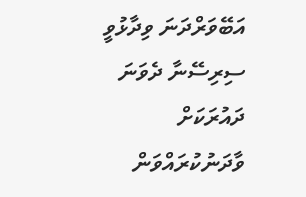އަބޭވަރްދަނަ ވިދާޅުވީ ސިރިސޭނާ ދެވަނަ ދައުރަކަށް ވާދަނުކުރައްވަން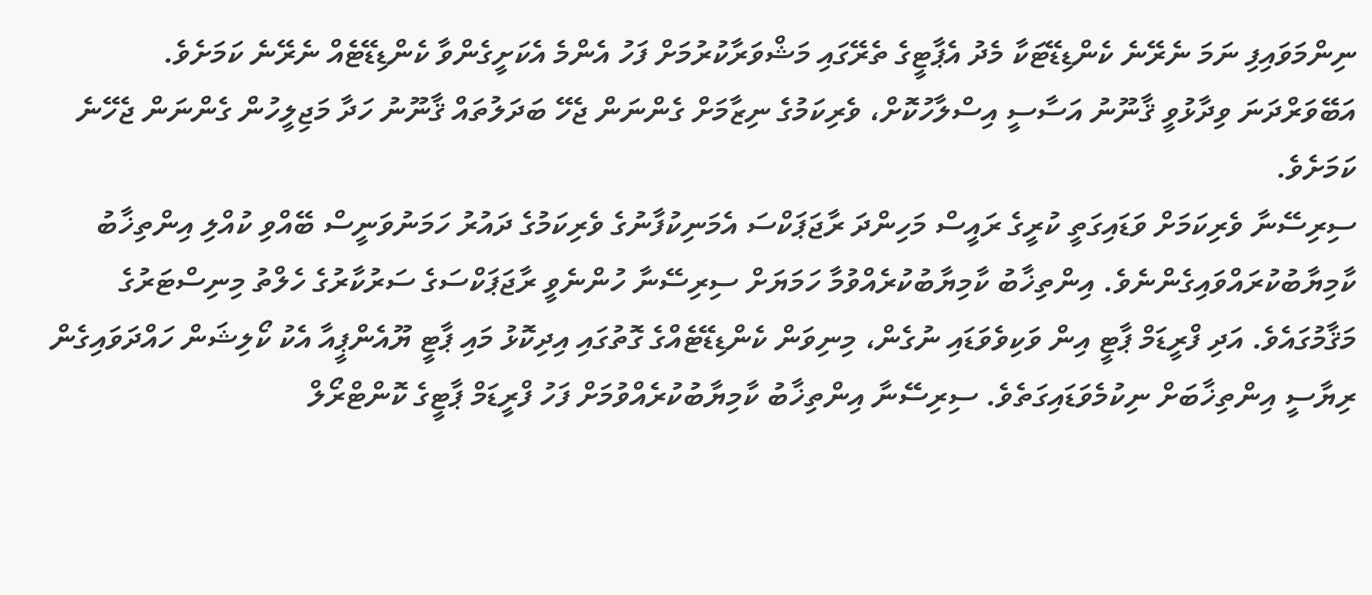ނިންމަވައިފި ނަމަ ނެރޭނެ ކެންޑިޑޭޓަކާ މެދު އެޕާޓީގެ ތެރޭގައި މަޝްވަރާކުރުމަށް ފަހު އެންމެ އެކަށީގެންވާ ކެންޑިޑޭޓެއް ނެރޭނެ ކަމަށެވެ.
އަބޭވަރްދަނަ ވިދާޅުވީ ޤާނޫނު އަސާސީ އިސްލާހުކޮށް، ވެރިކަމުގެ ނިޒާމަށް ގެންނަން ޖެހޭ ބަދަލުތައް ޤާނޫނު ހަދާ މަޖިލީހުން ގެންނަން ޖެހޭނެ ކަމަށެވެ.
ސިރިސޭނާ ވެރިކަމަށް ވަޑައިގަތީ ކުރީގެ ރައީސް މަހިންދަ ރާޖަޕަކްސަ އެމަނިކުފާނުގެ ވެރިކަމުގެ ދައުރު ހަމަނުވަނީސް ބޭއްވި ކުއްލި އިންތިޚާބު ކާމިޔާބުކުރައްވައިގެންނެވެ. އިންތިޚާބު ކާމިޔާބުކުރެއްވުމާ ހަމަޔަށް ސިރިސޭނާ ހުންނެވީ ރާޖަޕަކްސަގެ ސަރުކާރުގެ ހެލްތު މިނިސްޓަރުގެ މަޤާމުގައެވެ. އަދި ފްރީޑަމް ޕާޓީ އިން ވަކިވެވަޑައި ނުގެން، މިނިވަން ކެންޑިޑޭޓެއްގެ ގޮތުގައި އިދިކޮޅު މައި ޕާޓީ ޔޫއެންޕީއާ އެކު ކޯލިޝަން ހައްދަވައިގެން ރިޔާސީ އިންތިޚާބަށް ނިކުމެވަޑައިގަތެވެ. ސިރިސޭނާ އިންތިޚާބު ކާމިޔާބުކުރެއްވުމަށް ފަހު ފްރީޑަމް ޕާޓީގެ ކޮންޓްރޯލް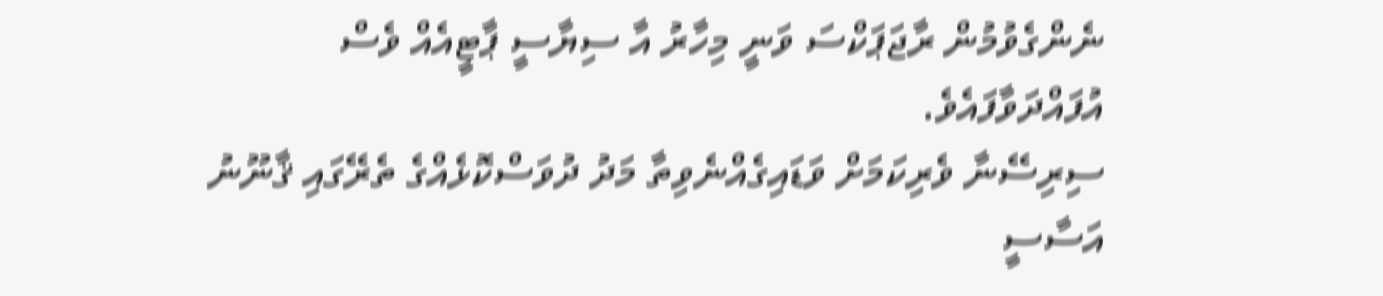ނެންގެވުމުން ރާޖަޕަކްސަ ވަނީ މިހާރު އާ ސިޔާސީ ޕާޓީއެއް ވެސް އުފައްދަވާފައެވެ.
ސިރިސޭނާ ވެރިކަމަށް ވަޑައިގެއްނެވިތާ މަދު ދުވަސްކޮޅެއްގެ ތެރޭގައި ޤާނޫނު އަސާސީ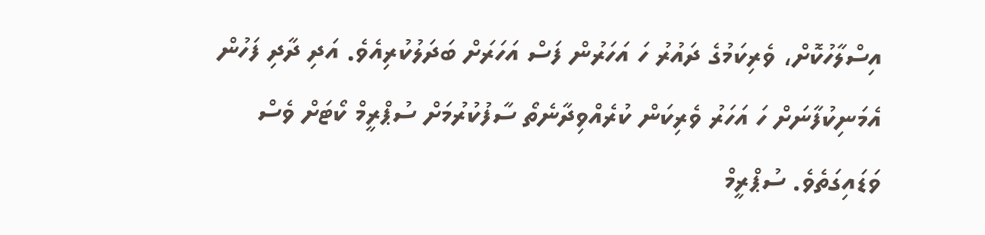އިސްލާހުކޮށް، ވެރިކަމުގެ ދައުރު ހަ އަހަރުން ފަސް އަހަރަށް ބަދަލުކުރިއެވެ. އަދި ދާދި ފަހުން އެމަނިކުފާނަށް ހަ އަހަރު ވެރިކަން ކުރެއްވިދާނެތޯ ސާފުކުރުމަށް ސުޕްރީމް ކޯޓަށް ވެސް ވަޑައިގަތެވެ. ސުޕްރީމް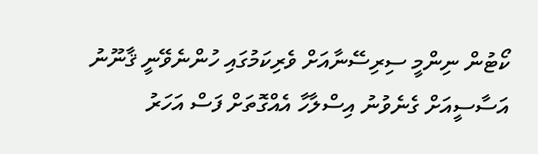ކޯޓުން ނިންމީ ސިރިސޭނާއަށް ވެރިކަމުގައި ހުންނެވޭނީ ޤާނޫނު އަސާސީއަށް ގެނެވުނު އިސްލާހާ އެއްގޮތަށް ފަސް އަހަރު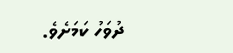ދުވަހު ކަމަށެވެ.